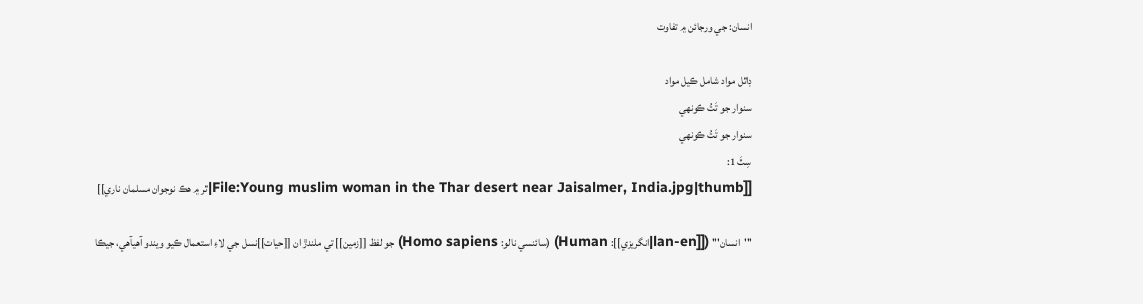انسان: جي ورجائن ۾ تفاوت

ڊاٿل مواد شامل ڪيل مواد
سنوار جو تَتُ ڪونهي
سنوار جو تَتُ ڪونهي
سِٽَ 1:
[[File:Young muslim woman in the Thar desert near Jaisalmer, India.jpg|thumb|ٿر ۾ هڪ نوجوان مسلمان ناري]]

'''انسان''' ([[lan-en|انگريزي]]: Human) (سائنسي نالو: Homo sapiens) جو لفظ [[زمين]] تي ملندڙ ان [[حيات]]نسل جي لاءِ استعمال ڪيو ويندو آھيآھي، جيڪا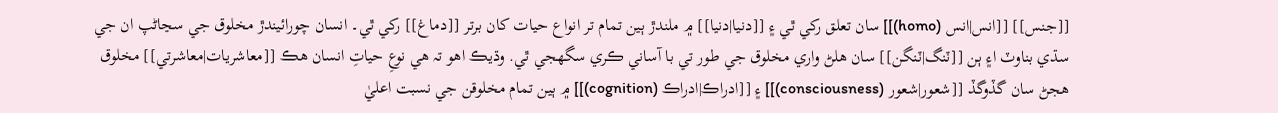[[جنس]] [[انس|انس (homo)]] سان تعلق رکي ٿي ۽ [[دنيا|دنيا]] ۾ ملندڙ ٻين تمام تر انواع حيات کان برتر [[دماغ]] رکي ٿي۔ انسان چورائيندڙ مخلوق جي سڃاڻپ ان جي سڌي بناوٽ ا۽ ٻن [[ٽنگ|ٽنگن]] سان ھلڻ واري مخلوق جي طور تي با آساني ڪري سگھجي ٿي. وڌيڪ اھو تہ ھي نوعِ حياتِ انسان ھڪ [[معاشريات|معاشرتي]] مخلوق ھجڻ سان گڏوگڏ [[شعور|شعور (consciousness)]] ۽ [[ادراڪ|ادراڪ (cognition)]] ۾ ٻين تمام مخلوقن جي نسبت اعليٰ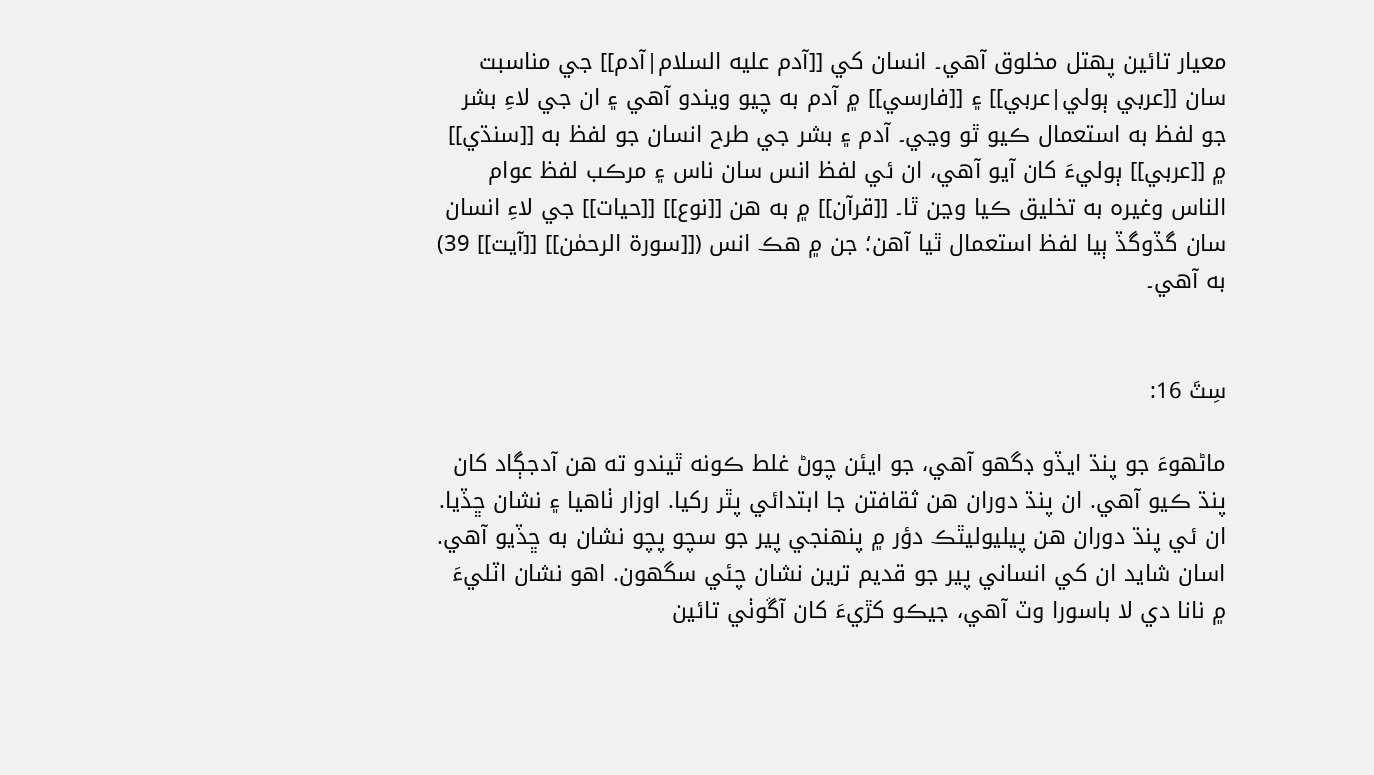معيار تائين پھتل مخلوق آھي۔ انسان کي [[آدم عليه السلام|آدم]] جي مناسبت سان [[عربي ٻولي|عربي]] ۽ [[فارسي]] ۾ آدم به چيو ويندو آھي ۽ ان جي لاءِ بشر جو لفظ به استعمال ڪيو ٿو وڃي۔ آدم ۽ بشر جي طرح انسان جو لفظ به [[سنڌي]] ۾ [[عربي]] ٻوليءَ کان آيو آھي، ان ئي لفظ انس سان ناس ۽ مرڪب لفظ عوام الناس وغيره به تخليق ڪيا وڃن ٿا۔ [[قرآن]] ۾ به ھن [[نوع]] [[حيات]] جي لاءِ انسان سان گڏوگڏ ٻيا لفظ استعمال ٿيا آھن؛ جن ۾ ھڪ انس ([[سورۃ الرحمٰن]] [[آيت]] 39) به آھي۔


سِٽَ 16:

ماڻهوءَ جو پنڌ ايڏو ڊگهو آهي، جو ايئن چوڻ غلط ڪونه ٿيندو ته هن آدجڳاد کان پنڌ ڪيو آهي. ان پنڌ دوران هن ثقافتن جا ابتدائي پٿر رکيا. اوزار ٺاهيا ۽ نشان ڇڏيا. ان ئي پنڌ دوران هن پيليوليٿڪ دؤر ۾ پنهنجي پير جو سچو پچو نشان به ڇڏيو آهي. اسان شايد ان کي انساني پير جو قديم ترين نشان چئي سگهون. اهو نشان اٽليءَ ۾ نانا دي لا باسورا وٽ آهي، جيڪو کڙيءَ کان آڱوٺي تائين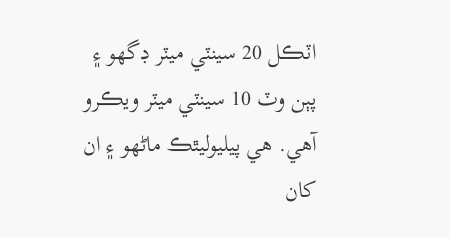اٽڪل 20 سينٽي ميٽر ڊگهو ۽ پٻن وٽ 10 سينٽي ميٽر ويڪرو آهي. هي پيليوليٿڪ ماڻهو ۽ ان کان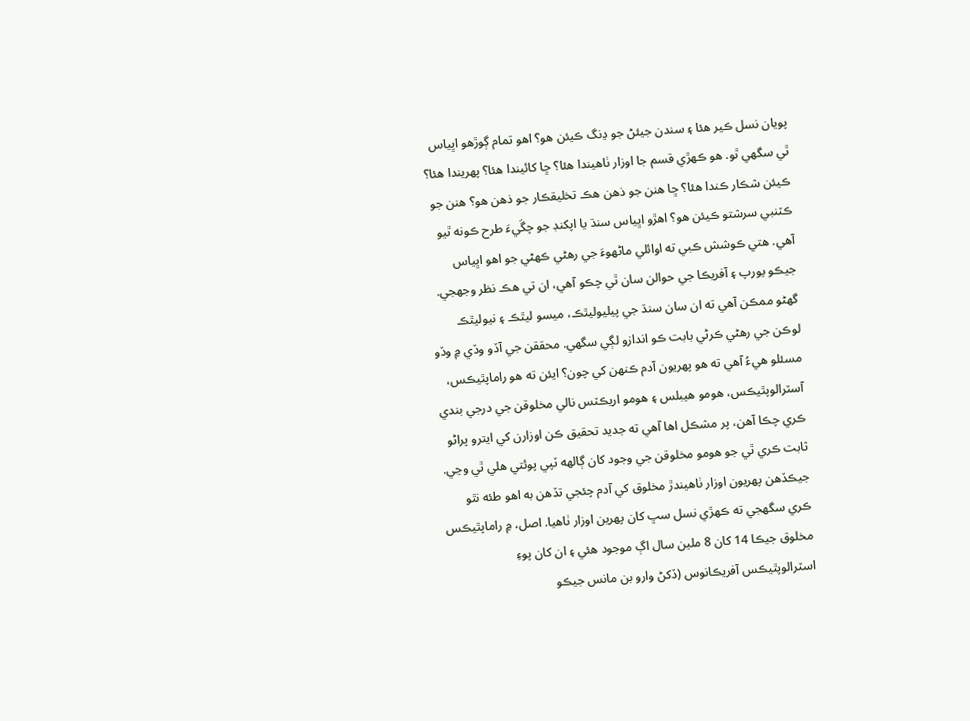پويان نسل ڪير هئا ۽ سندن جيئڻ جو ڍنگ ڪيئن هو؟ اهو تمام ڳوڙهو اڀياس ٿي سگهي ٿو. هو ڪهڙي قسم جا اوزار ٺاهيندا هئا؟ ڇا کائيندا هئا؟ پهريندا هئا؟ ڪيئن شڪار ڪندا هئا؟ ڇا هنن جو ذهن هڪ تخليقڪار جو ذهن هو؟ هنن جو ڪٽنبي سرشتو ڪيئن هو؟ اهڙو اڀياس سنڌ يا اپکنڊ جو چڱيءَ طرح ڪونه ٿيو آهي. هتي ڪوشش ڪبي ته اوائلي ماڻهوءَ جي رهڻي ڪهڻي جو اهو اڀياس جيڪو يورپ ۽ آفريڪا جي حوالن سان ٿي چڪو آهي، ان تي هڪ نظر وجهجي. گهڻو ممڪن آهي ته ان سان سنڌ جي پيليوليٿڪ، ميسو ليٿڪ ۽ نيوليٿڪ لوڪن جي رهڻي ڪرڻي بابت ڪو اندازو لڳي سگهي. محققن جي آڏو وڏي ۾ وڏو مسئلو هيءُ آهي ته هو پهريون آدم ڪنهن کي چون؟ ايئن ته هو راماپٿيڪس، آسٽرالوپٿيڪس، هومو هيبلس ۽ هومو اريڪٽس نالي مخلوقن جي درجي بندي ڪري چڪا آهن، پر مشڪل اها آهي ته جديد تحقيق ڪن اوزارن کي ايترو پراڻو ثابت ڪري ٿي جو هومو مخلوقن جي وجود کان ڳالهه ٽپي پوئتي هلي ٿي وڃي. جيڪڏهن پهريون اوزار ٺاهيندڙ مخلوق کي آدم چئجي تڏهن به اهو طئه نٿو ڪري سگهجي ته ڪهڙي نسل سڀ کان پهرين اوزار ٺاهيا. اصل، ۾ راماپٿيڪس مخلوق جيڪا 14 کان 8 ملين سال اڳ موجود هئي ۽ ان کان پوءِ اسٽرالوپٿيڪس آفريڪانوس (ڏکڻ وارو بن مانس جيڪو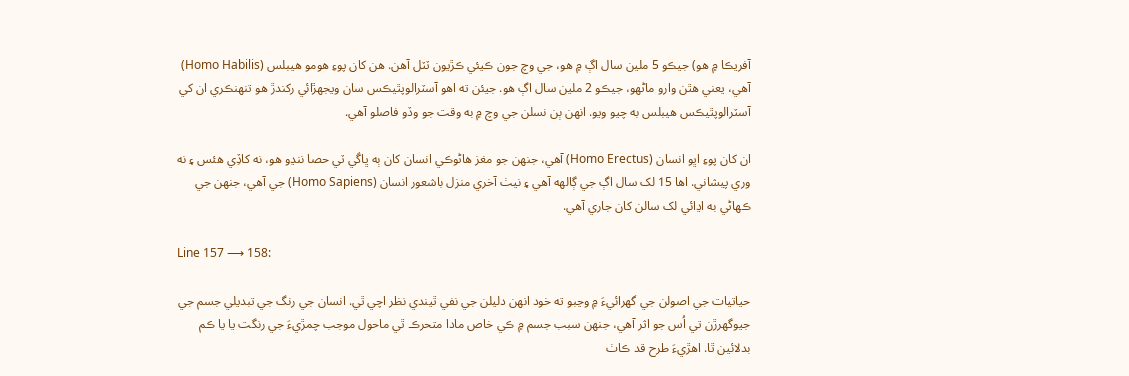آفريڪا ۾ هو) جيڪو 5 ملين سال اڳ ۾ هو، جي وچ جون ڪيئي ڪڙيون ٽٽل آهن. هن کان پوءِ هومو هيبلس (Homo Habilis) آهي، يعني هٿن وارو ماڻهو، جيڪو 2 ملين سال اڳ هو. جيئن ته اهو آسٽرالوپٿيڪس سان ويجهڙائي رکندڙ هو تنهنڪري ان کي آسٽرالوپٿيڪس هيبلس به چيو ويو. انهن ٻن نسلن جي وچ ۾ به وقت جو وڏو فاصلو آهي.

ان کان پوءِ اڀو انسان (Homo Erectus) آهي، جنهن جو مغز هاڻوڪي انسان کان ٻه ڀاڱي ٽي حصا ننڍو هو، نه کاڏِي هئس ۽ نه وري پيشاني. اها 15 لک سال اڳ جي ڳالهه آهي ۽ نيٺ آخري منزل باشعور انسان (Homo Sapiens) جي آهي، جنهن جي ڪهاڻي به اڍائي لک سالن کان جاري آهي.

Line 157 ⟶ 158:

حياتيات جي اصولن جي گهرائيءَ ۾ وڃبو ته خود انهن دليلن جي نفي ٿيندي نظر اچي ٿي. انسان جي رنگ جي تبديلي جسم جي جيوگهرڙن تي اُس جو اثر آهي، جنهن سبب جسم ۾ ڪي خاص مادا متحرڪ ٿي ماحول موجب چمڙيءَ جي رنگت يا يا ڪم بدلائين ٿا. اهڙيءَ طرح قد ڪاٺ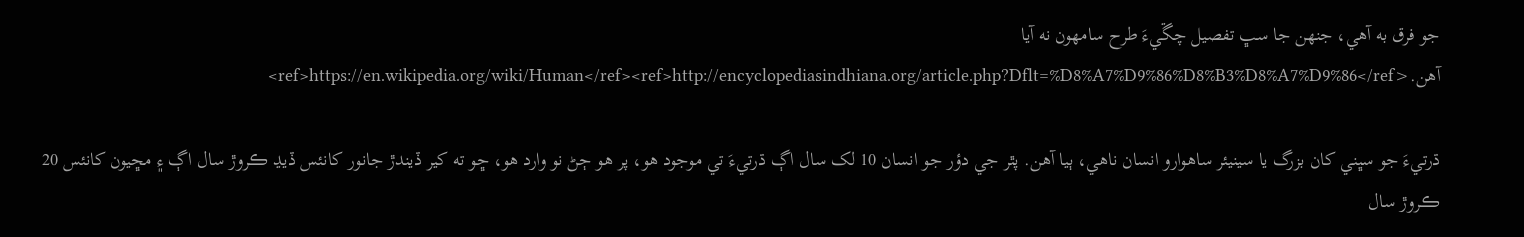جو فرق به آهي، جنهن جا سڀ تفصيل چڱيءَ طرح سامهون نه آيا آهن.<ref>https://en.wikipedia.org/wiki/Human</ref><ref>http://encyclopediasindhiana.org/article.php?Dflt=%D8%A7%D9%86%D8%B3%D8%A7%D9%86</ref>

ڌرتيءَ جو سڀني کان بزرگ يا سينيئر ساهوارو انسان ناهي، ٻيا آهن. پٿر جي دؤر جو انسان 10 لک سال اڳ ڌرتيءَ تي موجود هو، پر هو ڄڻ نو وارد هو، ڇو ته کير ڏيندڙ جانور کانئس ڏيڍ ڪروڙ سال اڳ ۽ مڇيون کانئس 20 ڪروڙ سال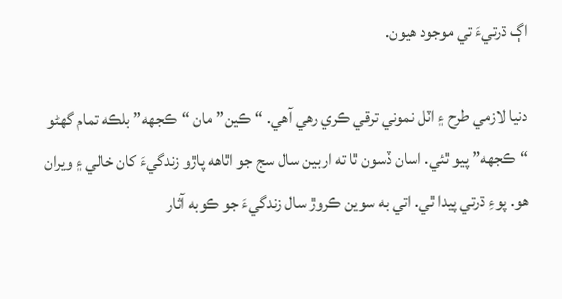اڳ ڌرتيءَ تي موجود هيون.

دنيا لازمي طرح ۽ اٽل نموني ترقي ڪري رهي آهي. “ڪين” مان “ڪجهه” بلڪه تمام گهڻو “ڪجهه” پيو ٿئي. اسان ڏسون ٿا ته اربين سال سج جو اٿاهه پاڙو زندگيءَ کان خالي ۽ ويران هو. پوءِ ڌرتي پيدا ٿي. اتي به سوين ڪروڙ سال زندگيءَ جو ڪوبه آثار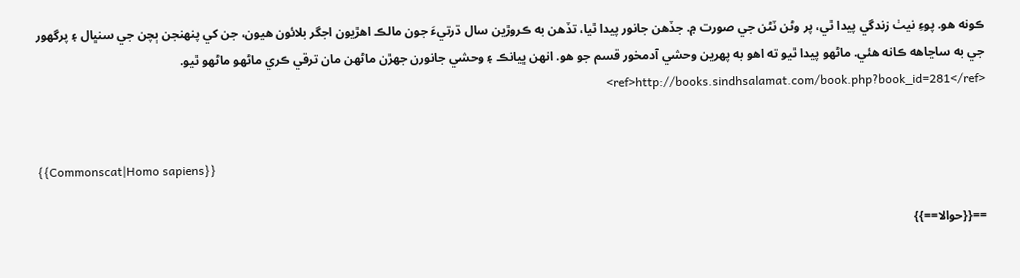ڪونه هو. پوءِ نيٺ زندگي پيدا ٿي، پر وڻن ٽڻن جي صورت ۾. جڏهن جانور پيدا ٿيا، تڏهن به ڪروڙين سال ڌرتيءَ جون مالڪ اهڙيون اجگر بلائون هيون، جن کي پنهنجن ٻچن جي سنڀال ۽ پرگهور جي به ساڃاهه ڪانه هئي. ماڻهو پيدا ٿيو ته اهو به پهرين وحشي آدمخور قسم جو هو. انهن ڀيانڪ ۽ وحشي جانورن جهڙن ماڻهن مان ترقي ڪري ماڻهو ماڻهو ٿيو. <ref>http://books.sindhsalamat.com/book.php?book_id=281</ref>


{{Commonscat|Homo sapiens}}

=={{حوالا==}}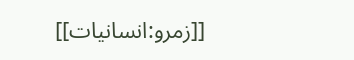[[زمرو:انسانيات]]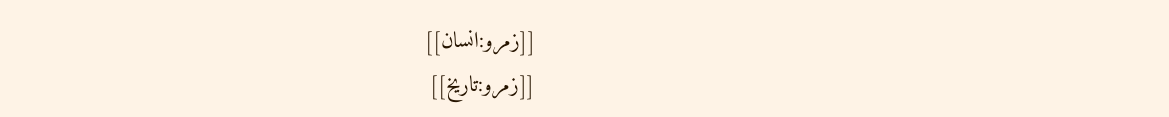[[زمرو:انسان]]
[[زمرو:تاريخ]]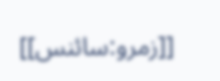[[زمرو:سائنس]]